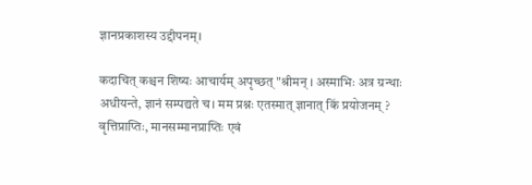ज्ञानप्रकाशस्य उद्दीपनम्।

कदाचित् कश्चन शिष्यः आचार्यम् अपृच्छत् "श्रीमन् । अस्माभिः अत्र ग्रन्थाः अधीयन्ते, ज्ञानं सम्पद्यते च। मम प्रश्नः एतस्मात् ज्ञानात् किं प्रयोजनम् ? वृत्तिप्राप्तिः, मानसम्मानप्राप्तिः एवं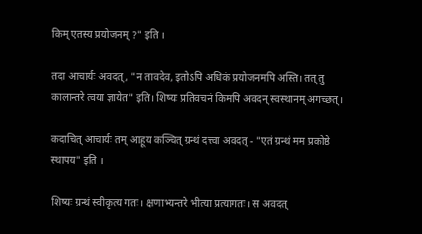किम् एतस्य प्रयोजनम् ?" इति ।

तदा आचार्यः अवदत्, "न तावदेव, इतोऽपि अधिकं प्रयोजनमपि अस्ति। तत् तु कालान्तरे त्वया ज्ञायेत" इति। शिष्यः प्रतिवचनं किमपि अवदन् स्वस्थानम् अगच्छत्।

कदाचित् आचार्यः तम् आहूय कञ्चित् ग्रन्थं दत्त्वा अवदत् - "एतं ग्रन्थं मम प्रकोष्ठे स्थापय" इति ।

शिष्यः ग्रन्थं स्वीकृत्य गतः। क्षणाभ्यन्तरे भीत्या प्रत्यागतः। स अवदत्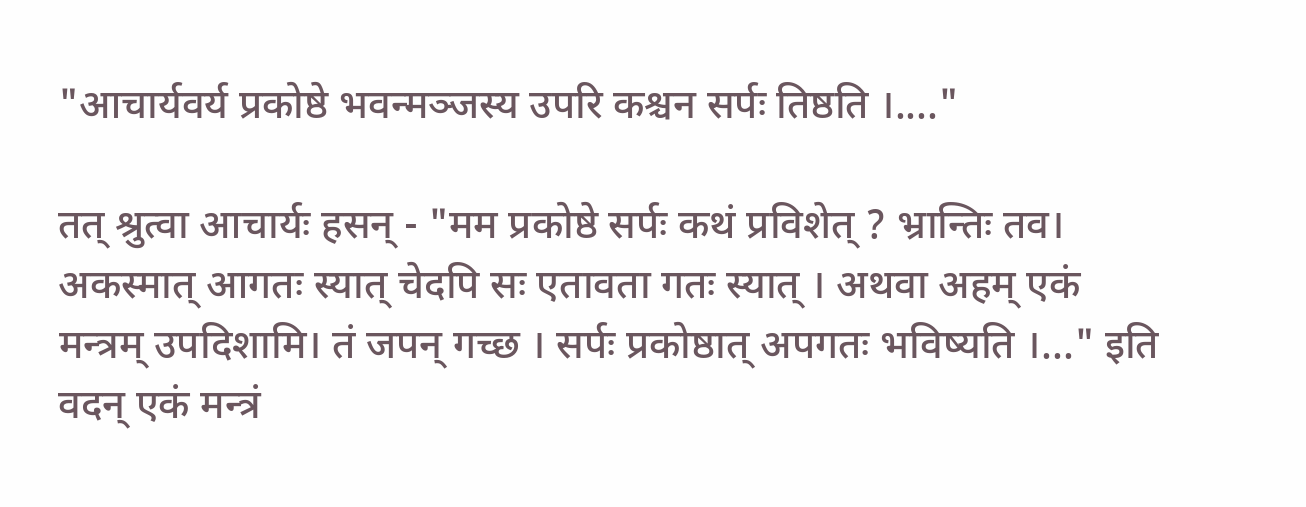"आचार्यवर्य प्रकोष्ठे भवन्मञ्जस्य उपरि कश्चन सर्पः तिष्ठति ।...."

तत् श्रुत्वा आचार्यः हसन् - "मम प्रकोष्ठे सर्पः कथं प्रविशेत् ? भ्रान्तिः तव। अकस्मात् आगतः स्यात् चेदपि सः एतावता गतः स्यात् । अथवा अहम् एकं मन्त्रम् उपदिशामि। तं जपन् गच्छ । सर्पः प्रकोष्ठात् अपगतः भविष्यति ।..." इति वदन् एकं मन्त्रं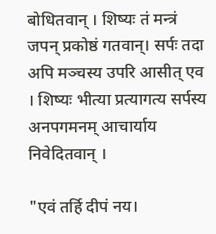बोधितवान् । शिष्यः तं मन्त्रं जपन् प्रकोष्ठं गतवान्। सर्पः तदा अपि मञ्चस्य उपरि आसीत् एव । शिष्यः भीत्या प्रत्यागत्य सर्पस्य अनपगमनम् आचार्याय निवेदितवान् ।

"एवं तर्हि दीपं नय।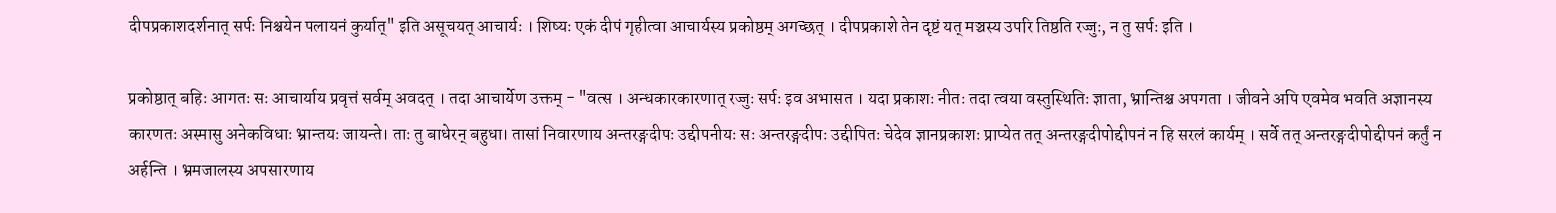दीपप्रकाशदर्शनात् सर्पः निश्चयेन पलायनं कुर्यात्" इति असूचयत् आचार्यः । शिष्यः एकं दीपं गृहीत्वा आचार्यस्य प्रकोष्ठम् अगच्छत् । दीपप्रकाशे तेन दृष्टं यत् मञ्चस्य उपरि तिष्ठति रज्जुः, न तु सर्पः इति ।

प्रकोष्ठात् बहिः आगतः सः आचार्याय प्रवृत्तं सर्वम् अवदत् । तदा आचार्येण उक्तम् - "वत्स । अन्धकारकारणात् रज्जुः सर्पः इव अभासत । यदा प्रकाशः नीतः तदा त्वया वस्तुस्थितिः ज्ञाता, भ्रान्तिश्च अपगता । जीवने अपि एवमेव भवति अज्ञानस्य कारणतः अस्मासु अनेकविधाः भ्रान्तयः जायन्ते। ताः तु बाधेरन् बहुधा। तासां निवारणाय अन्तरङ्गदीपः उद्दीपनीयः सः अन्तरङ्गदीपः उद्दीपितः चेदेव ज्ञानप्रकाशः प्राप्येत तत् अन्तरङ्गदीपोद्दीपनं न हि सरलं कार्यम् । सर्वे तत् अन्तरङ्गदीपोद्दीपनं कर्तुं न अर्हन्ति । भ्रमजालस्य अपसारणाय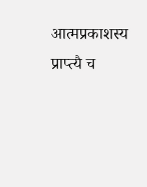आत्मप्रकाशस्य प्राप्त्यै च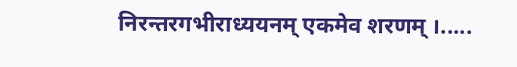निरन्तरगभीराध्ययनम् एकमेव शरणम् ।.....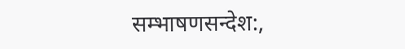सम्भाषणसन्देश:,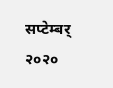सप्टेम्बर् २०२०